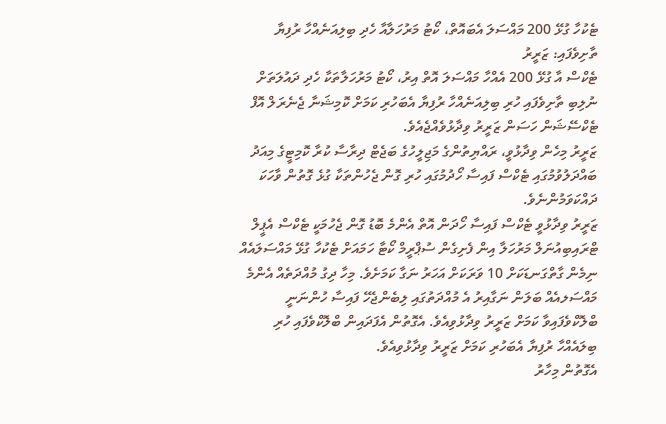ޓެކުހާ ގުޅޭ 200 މައްސަލަ އެބައޮތް، ކޯޓު މަރުހަލާއާ ހެދި ބިލިއަނެއްހާ ރުފިޔާ ތާށިވެފައި: ޒަރީރު
ޓެކްސް އާ ގުޅޭ 200 އެއްހާ މައްސަލަ އޮތް އިރު، ކޯޓު މަރުހަލާތަކާ ހެދި ދައުލަތަށް ނުލިބި ތާށިވެފައި ހުރި ބިލިއަނެއްހާ ރުފިޔާ އެބަހުރި ކަމަށް ކޮމިޝަނާ ޖެނެރަލް އޮފް ޓެކްސޭޝަން ހަސަން ޒަރީރު ވިދާޅުވެއްޖެއެވެ.
ޒަރީރު މިހެން ވިދާޅުވީ، ރައްޔިތުންގެ މަޖިލީހުގެ ބަޖެޓް ދިރާސާ ކުރާ ކޮމިޓީގެ މިއަދު ބައްދަލުވުމުގައި ޓެކްސް ފައިސާ ހޯދުމުގައި ހުރި ގޮން ޖެހުންތަކާ ގުޅެ ގޮތުން ވާހަކަ ދައްކަވަމުންނެވެ.
ޒަރީރު ވިދާޅުވީ ޓެކްސް ފައިސާ ހޯދަން އޮތް އެންމެ ބޮޑު ގޮން ޖެހުމަކީ ޓެކްސް އެޕީލް ޓްރައިބިއުނަލް މަރުހަލާ އިން ފެށިގެން ސުޕްރީމް ކޯޓާ ހަމައަށް ޓެކުހާ ގުޅޭ މައްސަލައެއް ނިމެން ގާތްގަނޑަކަށް 10 ވަރަކަށް އަހަރު ނަގާ ކަމަށެވެ. މިހާ ދިގު މުއްދަތެއް އެންމެ މައްސަލއެއް ބަލަން ނަގާއިރު އެ މުއްދަތުގައި ލިބެންޖެހޭ ފައިސާ ހުންނަނީ ބްލޮކްވެފައިވާ ކަމަށް ޒަރީރު ވިދާޅުވިއެވެ. އެގޮތުން އެފަދައިން ބްލޮކްވެފައި ހުރި ބިލައެއްހާ ރުފިޔާ އެބަހުރި ކަމަށް ޒަރީރު ވިދާޅުވިއެވެ.
އެގޮތުން މިހާރު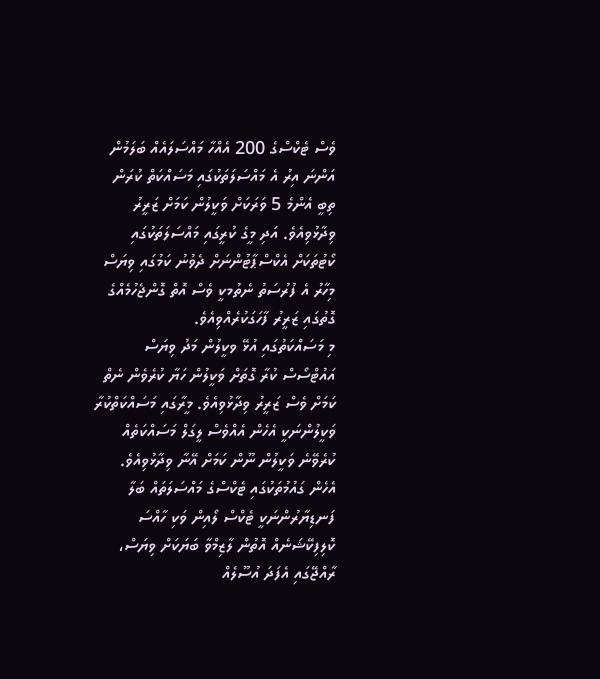ވެސް ޓެކްސްގެ 200 އެއްހާ މައްސަލައެއް ބަލަމުން އަންނަ އިރު އެ މައްސަލަތަކުގައި މަސައްކަތް ކުރަން ތިބީ އެންމެ 5 ވަރަކަށް ވަކީލުން ކަމަށް ޒަރީރު ވިދާޅުވިއެވެ. އަދި މީގެ ކުރީގައި މައްސަލަތަކުގައި ކޯޓުތަކަށް އެކްސްޕާޓުންނަށް ދެވުނު ކަމުގައި ވިޔަސް މިހާރު އެ ފުރުސަތު ނެތުމކީ ވެސް އޮތް ގޮންޖެހުމެއްގެ ގޮތުގައި ޒަރީރު ފާހަގަކުރެއްވިއެވެ.
މި މަސައްކަތުގައި އުޅޭ ވކީލުން މަދު ވިޔަސް އައުޓްސޯސް ކުރާ ގޮތަށް ވަކީލުން ހަޔާ ކުރެވެން ނެތް ކަމަށް ވެސް ޒަރީރު ވިދާޅުވިއެވެ. މީރާގައި މަސައްކަތްކުރާ ވަކީލުންނަކީ އެހެން އެއްވެސް ލީގަލް މަސައްކަތެއް ކުރެވޭނެ ވަކީލުން ނޫން ކަމަށް އޭނާ ވިދާޅުވިއެވެ. އެހެން ގައުމުތަކުގައި ޓެކްސްގެ މައްސަލަތައް ބަލާ ފަނޑިޔާރުންނަކީ ޓެކްސް ލޯއިން ވަކި ހާއްސަ ކޮލިފިކޭޝަނެއް އޮތުން ލާޒިމްވާ ބަޔަކަށް ވިޔަސް، ރާއްޖޭގައި އެފަދަ އުސޫލެއް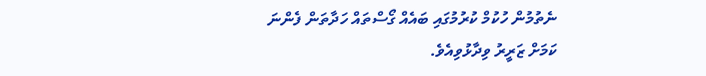ނެތުމުން ހުކުމް ކުރުމުގައި ބައެއް ގޯސްތައް ހަދާތަން ފެންނަ ކަމަށް ޒަރީރު ވިދާޅުވިއެވެ.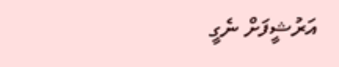އަރުޝީފަށް ނެގީ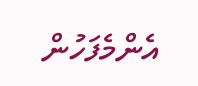އެންމެފަހުން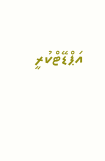އަޕްޑޭޓްކުރީ